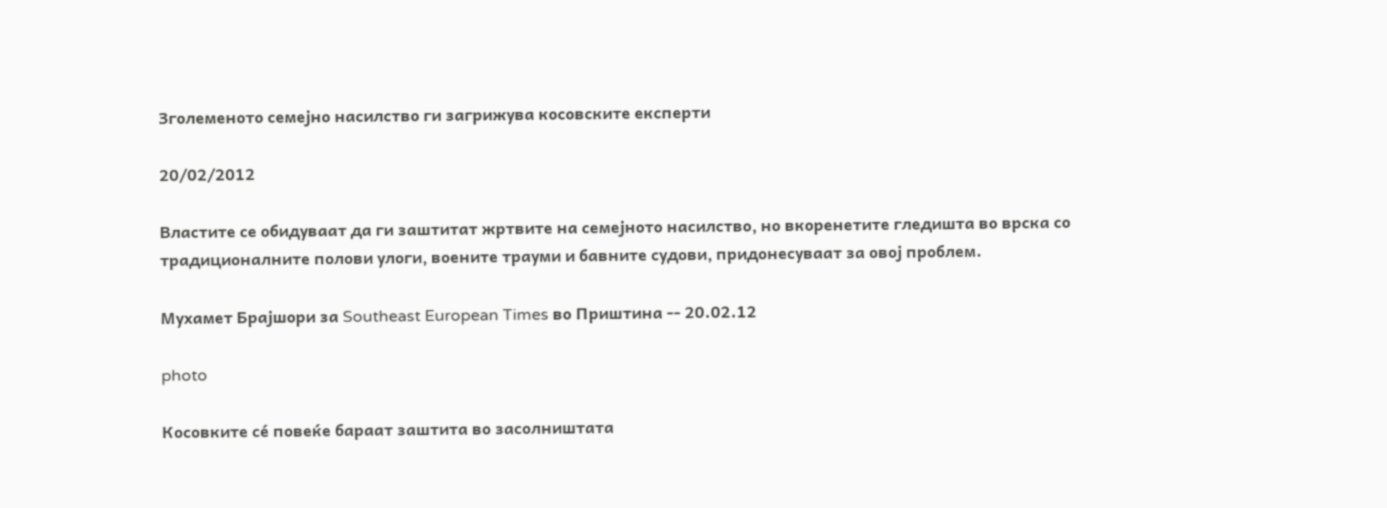Зголеменото семејно насилство ги загрижува косовските експерти

20/02/2012

Властите се обидуваат да ги заштитат жртвите на семејното насилство, но вкоренетите гледишта во врска со традиционалните полови улоги, воените трауми и бавните судови, придонесуваат за овој проблем.

Мухамет Брајшори за Southeast European Times во Приштина -- 20.02.12

photo

Косовките сé повеќе бараат заштита во засолништата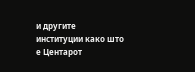и другите институции како што е Центарот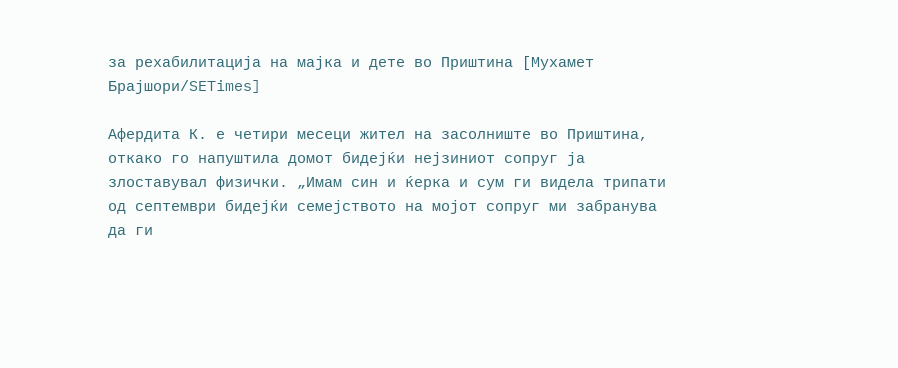за рехабилитација на мајка и дете во Приштина [Мухамет Брајшори/SETimes]

Афердита К. е четири месеци жител на засолниште во Приштина, откако го напуштила домот бидејќи нејзиниот сопруг ја злоставувал физички. „Имам син и ќерка и сум ги видела трипати од септември бидејќи семејството на мојот сопруг ми забранува да ги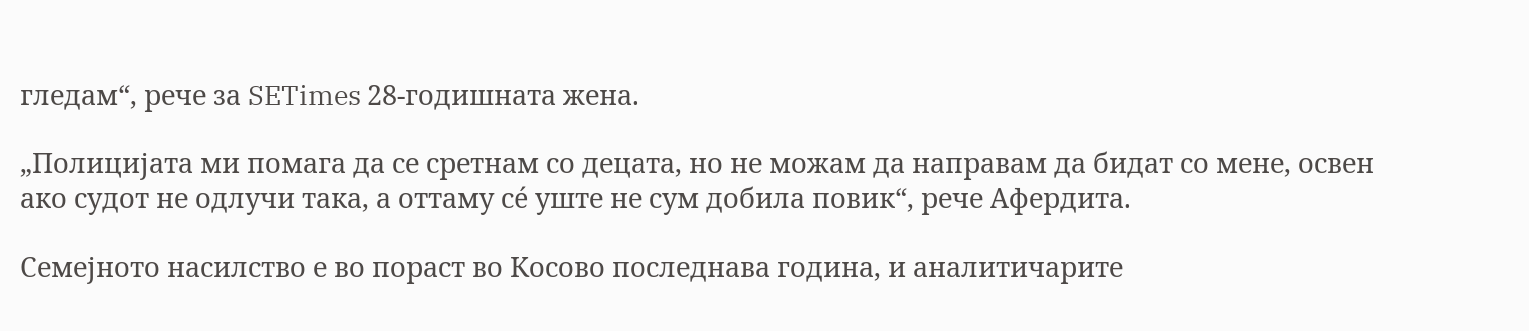гледам“, рече за SETimes 28-годишната жена.

„Полицијата ми помага да се сретнам со децата, но не можам да направам да бидат со мене, освен ако судот не одлучи така, а оттаму сé уште не сум добила повик“, рече Афердита.

Семејното насилство е во пораст во Косово последнава година, и аналитичарите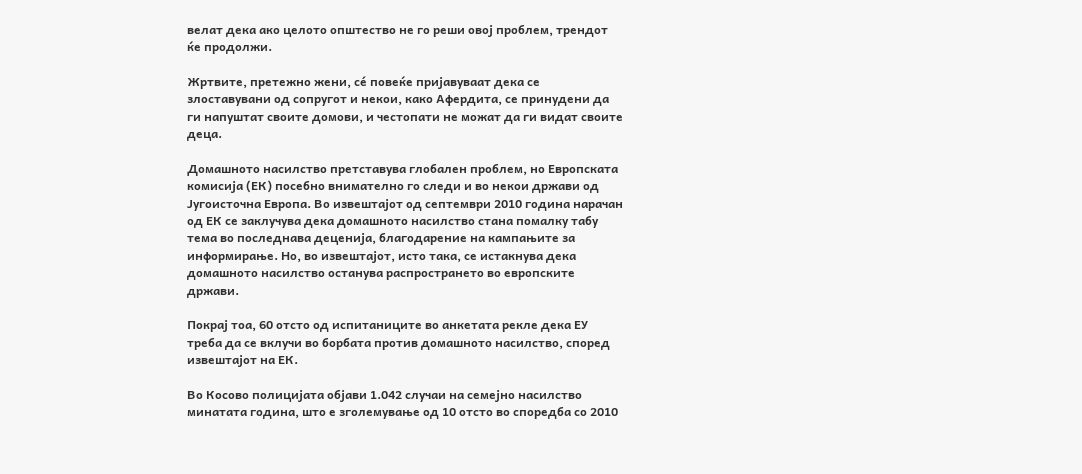велат дека ако целото општество не го реши овој проблем, трендот ќе продолжи.

Жртвите, претежно жени, сé повеќе пријавуваат дека се злоставувани од сопругот и некои, како Афердита, се принудени да ги напуштат своите домови, и честопати не можат да ги видат своите деца.

Домашното насилство претставува глобален проблем, но Европската комисија (ЕК) посебно внимателно го следи и во некои држави од Југоисточна Европа. Во извештајот од септември 2010 година нарачан од ЕК се заклучува дека домашното насилство стана помалку табу тема во последнава деценија, благодарение на кампањите за информирање. Но, во извештајот, исто така, се истакнува дека домашното насилство останува распространето во европските држави.

Покрај тоа, 60 отсто од испитаниците во анкетата рекле дека ЕУ треба да се вклучи во борбата против домашното насилство, според извештајот на ЕК.

Во Косово полицијата објави 1.042 случаи на семејно насилство минатата година, што е зголемување од 10 отсто во споредба со 2010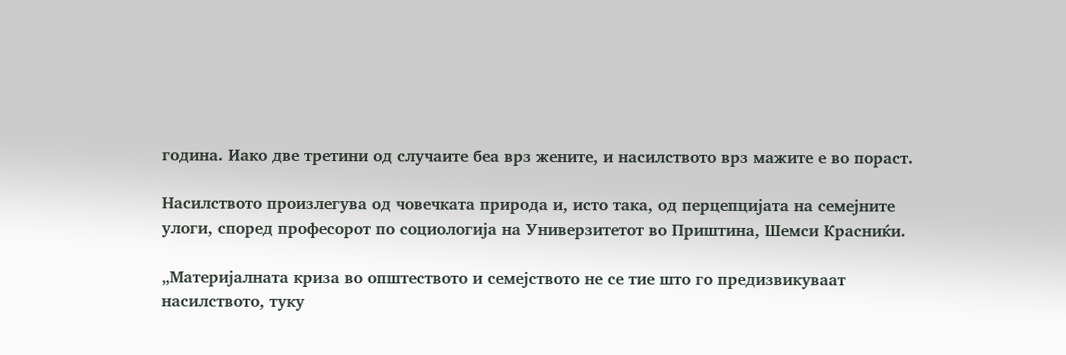година. Иако две третини од случаите беа врз жените, и насилството врз мажите е во пораст.

Насилството произлегува од човечката природа и, исто така, од перцепцијата на семејните улоги, според професорот по социологија на Универзитетот во Приштина, Шемси Красниќи.

„Материјалната криза во општеството и семејството не се тие што го предизвикуваат насилството, туку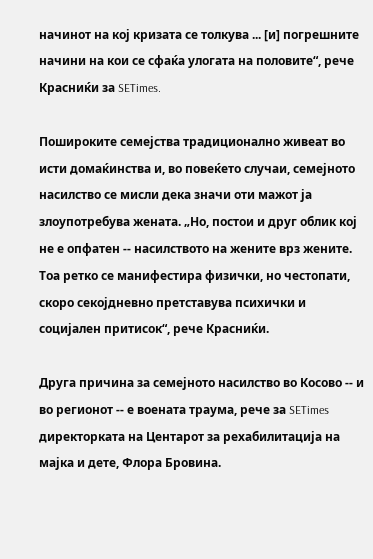начинот на кој кризата се толкува ... [и] погрешните начини на кои се сфаќа улогата на половите“, рече Красниќи за SETimes.

Пошироките семејства традиционално живеат во исти домаќинства и, во повеќето случаи, семејното насилство се мисли дека значи оти мажот ја злоупотребува жената. „Но, постои и друг облик кој не е опфатен -- насилството на жените врз жените. Тоа ретко се манифестира физички, но честопати, скоро секојдневно претставува психички и социјален притисок“, рече Красниќи.

Друга причина за семејното насилство во Косово -- и во регионот -- е воената траума, рече за SETimes директорката на Центарот за рехабилитација на мајка и дете, Флора Бровина.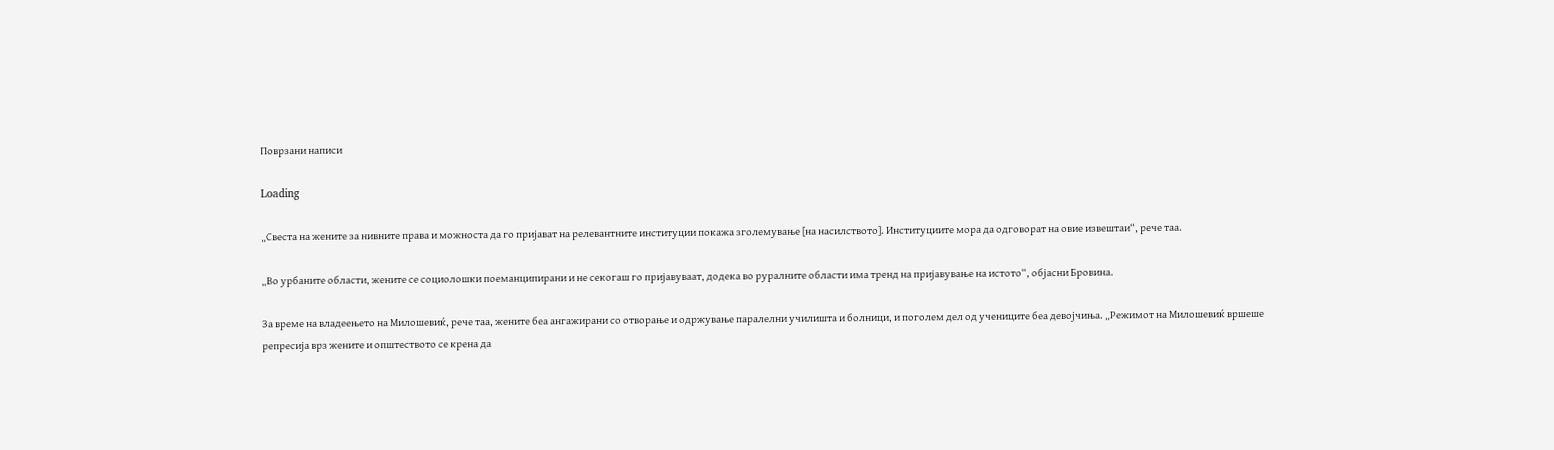Поврзани написи

Loading

„Свеста на жените за нивните права и можноста да го пријават на релевантните институции покажа зголемување [на насилството]. Институциите мора да одговорат на овие извештаи“, рече таа.

„Во урбаните области, жените се социолошки поеманципирани и не секогаш го пријавуваат, додека во руралните области има тренд на пријавување на истото“, објасни Бровина.

За време на владеењето на Милошевиќ, рече таа, жените беа ангажирани со отворање и одржување паралелни училишта и болници, и поголем дел од учениците беа девојчиња. „Режимот на Милошевиќ вршеше репресија врз жените и општеството се крена да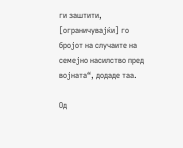ги заштити, [ограничувајќи] го бројот на случаите на семејно насилство пред војната“, додаде таа.

Од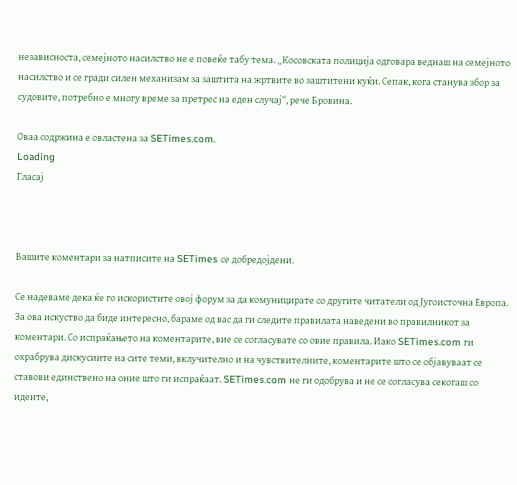независноста, семејното насилство не е повеќе табу тема. „Косовската полиција одговара веднаш на семејното насилство и се гради силен механизам за заштита на жртвите во заштитени куќи. Сепак, кога станува збор за судовите, потребно е многу време за претрес на еден случај“, рече Бровина.

Оваа содржина е овластена за SETimes.com.
Loading
Гласаj



Вашите коментари за натписите на SETimes се добредојдени.

Се надеваме дека ќе го искористите овој форум за да комуницирате со другите читатели од Југоисточна Европа. За ова искуство да биде интересно, бараме од вас да ги следите правилата наведени во правилникот за коментари. Со испраќањето на коментарите, вие се согласувате со овие правила. Иако SETimes.com ги охрабрува дискусиите на сите теми, вклучително и на чувствителните, коментарите што се објавуваат се ставови единствено на оние што ги испраќаат. SETimes.com не ги одобрува и не се согласува секогаш со идеите,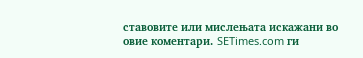ставовите или мислењата искажани во овие коментари. SETimes.com ги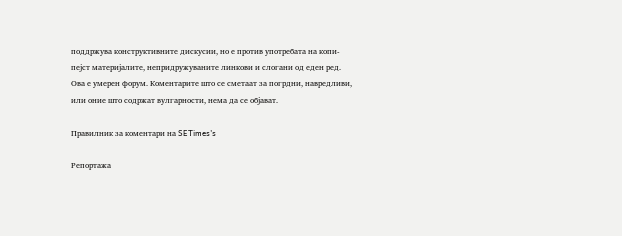поддржува конструктивните дискусии, но е против употребата на копи-пејст материјалите, непридружуваните линкови и слогани од еден ред. Ова е умерен форум. Коментарите што се сметаат за погрдни, навредливи, или оние што содржат вулгарности, нема да се објават.

Правилник за коментари на SETimes's

Репортажа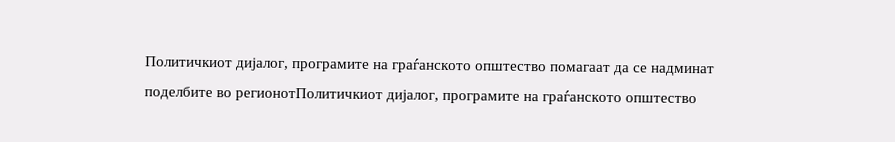Политичкиoт дијалог, програмите на граѓанското општество помагаат да се надминат поделбите во регионотПолитичкиoт дијалог, програмите на граѓанското општество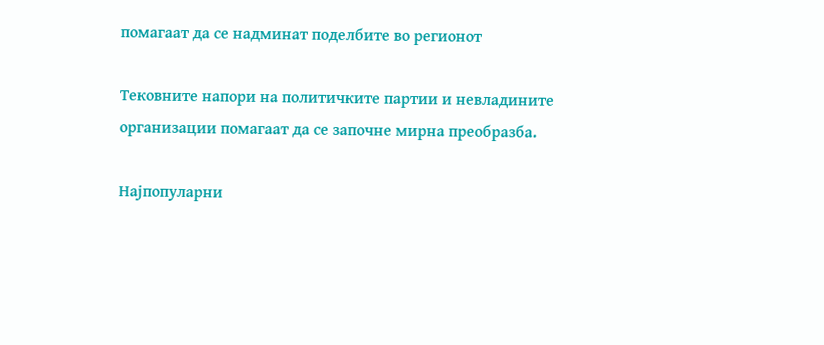помагаат да се надминат поделбите во регионот

Тековните напори на политичките партии и невладините организации помагаат да се започне мирна преобразба.

Најпопуларни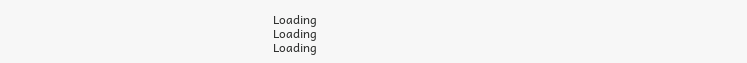Loading
Loading
Loading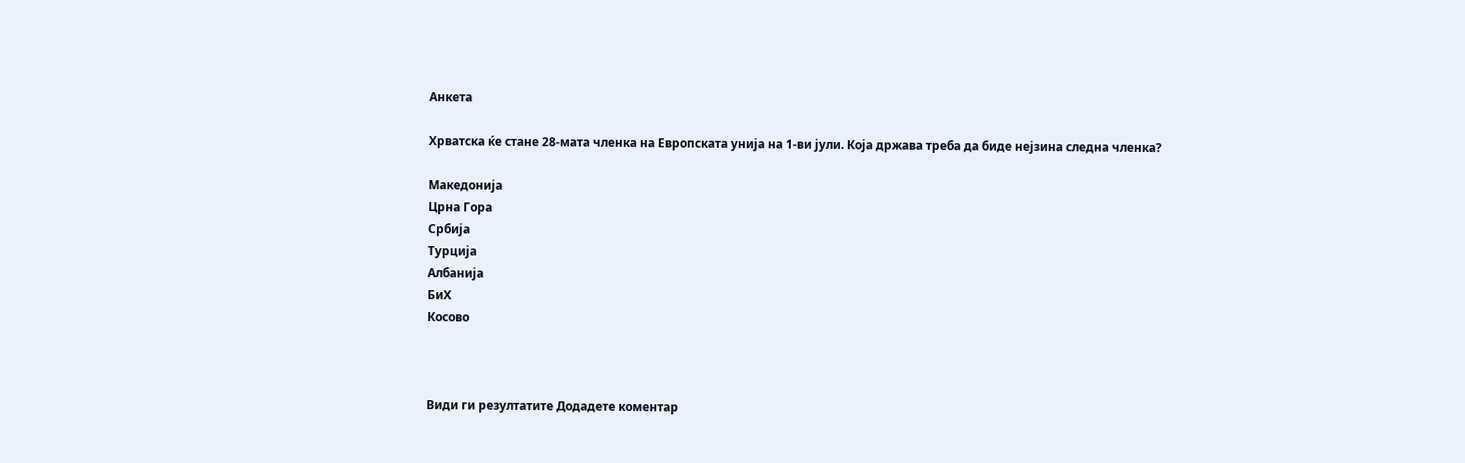Анкета

Хрватска ќе стане 28-мата членка на Европската унија на 1-ви јули. Која држава треба да биде нејзина следна членка?

Maкедонија
Црна Гора
Србијa
Tурција
Aлбанија
БиХ
Косово



Види ги резултатите Додадете коментар